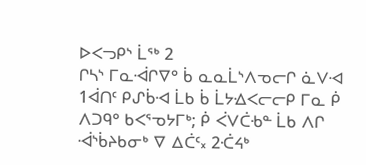ᐅᐸᓓᑭᔅ ᒫᕐᒃ 2
ᒋᓴᔅ ᒥᓇᐙᒋᐁᐤ ᑳ ᓇᓇᒫᔅᐱᓀᓕᒋ ᓈᐯᐗ
1ᐋᑎᑦ ᑭᔑᑳᐗ ᒫᑲ ᑳ ᒫᔭᐎᐸᓕᓕᑭ ᒥᓇ ᑮ ᐱᑐᑫᐤ ᑲᐸᕐᓀᔭᒥᒃ; ᑮ ᐹᐯᑖᑾᓐ ᒫᑲ ᐱᒋ ᐙᔅᑳᔨᑲᓂᒃ ᐁ ᐃᑖᑦ᙮ 2ᑣᔦᒃ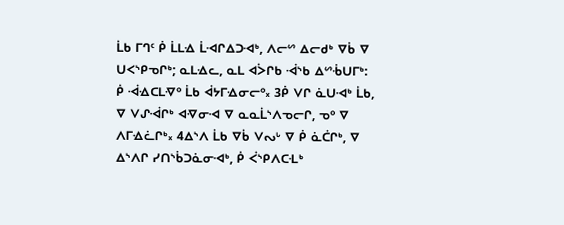ᒫᑲ ᒥᒉᑦ ᑮ ᒫᒪᐎ ᒫᐗᒋᐃᑐᐗᒃ, ᐱᓕᔥ ᐃᓕᑯᒃ ᐁᑳ ᐁ ᑌᐸᔅᑭᓀᒋᒃ; ᓇᒪᐎᓚ, ᓇᒪ ᐊᐴᒋᑲ ᐙᔅᑲ ᐃᔥᒀᑌᒥᒃ: ᑮ ᐙᐎᑕᒪᐌᐤ ᒫᑲ ᐋᔭᒥᐎᓂᓕᐤ᙮ 3ᑮ ᐯᒋ ᓈᑌᐗᒃ ᒫᑲ, ᐁ ᐯᔑᐙᒋᒃ ᐊᐌᓂᐗ ᐁ ᓇᓇᒫᔅᐱᓀᓕᒋ, ᓀᐤ ᐁ ᐱᒥᐎᓛᒋᒃ᙮ 4ᐃᔅᐱ ᒫᑲ ᐁᑳ ᐯᔓᒡ ᐁ ᑮ ᓈᑖᒋᒃ, ᐁ ᐃᔅᐱᒋ ᓯᑎᔅᑳᑐᓈᓂᐗᒃ, ᑮ ᐹᔅᑭᐱᑕᒶᒃ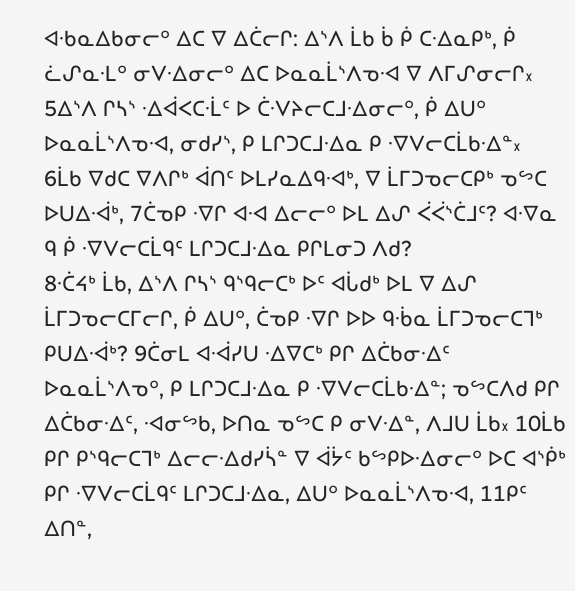ᐊᑾᓇᐃᑲᓂᓕᐤ ᐃᑕ ᐁ ᐃᑖᓕᒋ: ᐃᔅᐱ ᒫᑲ ᑳ ᑮ ᑕᐎᓇᑭᒃ, ᑮ ᓛᔑᓇᒶᐤ ᓂᐯᐎᓂᓕᐤ ᐃᑕ ᐅᓇᓇᒫᔅᐱᓀᐗ ᐁ ᐱᒥᔑᓂᓕᒋ᙮ 5ᐃᔅᐱ ᒋᓴᔅ ᐎᐋᐸᑕᒸᑦ ᐅ ᑖᐺᔨᓕᑕᒧᐎᓂᓕᐤ, ᑮ ᐃᑌᐤ ᐅᓇᓇᒫᔅᐱᓀᐗ, ᓂᑯᓯᔅ, ᑭ ᒪᒋᑐᑕᒧᐎᓇ ᑭ ᐌᐯᓕᑕᒫᑲᐎᓐ᙮
6ᒫᑲ ᐁᑯᑕ ᐁᐱᒋᒃ ᐋᑎᑦ ᐅᒪᓯᓇᐃᑫᐗᒃ, ᐁ ᒫᒥᑐᓀᓕᑕᑭᒃ ᓀᔥᑕ ᐅᑌᐃᐙᒃ, 7ᑖᓀᑭ ᐌᒋ ᐊᐗ ᐃᓕᓕᐤ ᐅᒪ ᐃᔑ ᐹᐹᔅᑖᒧᑦ? ᐊᐌᓇ ᑫ ᑮ ᐌᐯᓕᑕᒫᑫᑦ ᒪᒋᑐᑕᒧᐎᓇ ᑭᒋᒪᓂᑐ ᐱᑯ?
8ᑣᔦᒃ ᒫᑲ, ᐃᔅᐱ ᒋᓴᔅ ᑫᔅᑫᓕᑕᒃ ᐅᑦ ᐊᒑᑯᒃ ᐅᒪ ᐁ ᐃᔑ ᒫᒥᑐᓀᓕᑕᒥᓕᒋ, ᑮ ᐃᑌᐤ, ᑖᓀᑭ ᐌᒋ ᐅᐅ ᑫᒀᓇ ᒫᒥᑐᓀᓕᑕᒣᒃ ᑭᑌᐃᐙᒃ? 9ᑖᓂᒪ ᐊᐙᓯᑌ ᐎᐁᑕᒃ ᑭᒋ ᐃᑖᑲᓂᐎᑦ ᐅᓇᓇᒫᔅᐱᓀᐤ, ᑭ ᒪᒋᑐᑕᒧᐎᓇ ᑭ ᐌᐯᓕᑕᒫᑲᐎᓐ; ᓀᔥᑕᐱᑯ ᑭᒋ ᐃᑖᑲᓂᐎᑦ, ᐗᓂᔥᑲ, ᐅᑎᓇ ᓀᔥᑕ ᑭ ᓂᐯᐎᓐ, ᐱᒧᑌ ᒫᑲ᙮ 10ᒫᑲ ᑭᒋ ᑭᔅᑫᓕᑕᒣᒃ ᐃᓕᓕᐎᑯᓯᓵᓐ ᐁ ᐋᔮᑦ ᑲᔥᑭᐅᐎᓂᓕᐤ ᐅᑕ ᐊᔅᑮᒃ ᑭᒋ ᐌᐯᓕᑕᒫᑫᑦ ᒪᒋᑐᑕᒧᐎᓇ, ᐃᑌᐤ ᐅᓇᓇᒫᔅᐱᓀᐗ, 11ᑭᑦ ᐃᑎᓐ,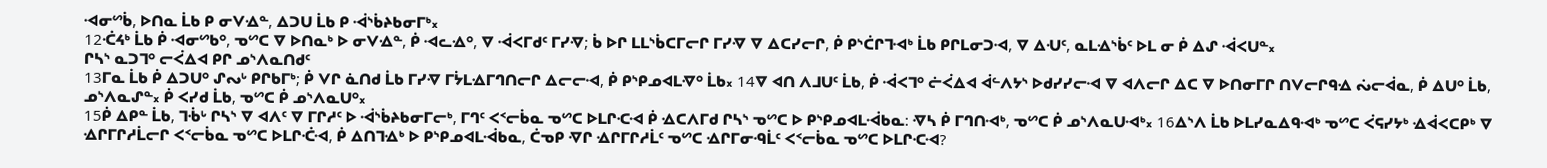ᐗᓂᔥᑳ, ᐅᑎᓇ ᒫᑲ ᑭ ᓂᐯᐎᓐ, ᐃᑐᑌ ᒫᑲ ᑭ ᐙᔅᑳᔨᑲᓂᒥᒃ᙮
12ᑣᔦᒃ ᒫᑲ ᑮ ᐗᓂᔥᑲᐤ, ᓀᔥᑕ ᐁ ᐅᑎᓇᒃ ᐅ ᓂᐯᐎᓐ, ᑮ ᐗᓚᐎᐤ, ᐁ ᐙᐸᒥᑯᑦ ᒥᓯᐌ; ᑳ ᐅᒋ ᒪᒪᔅᑳᑕᒥᓕᒋ ᒥᓯᐌ ᐁ ᐃᑕᓯᓕᒋ, ᑮ ᑭᔅᑖᒋᒣᐗᒃ ᒫᑲ ᑭᒋᒪᓂᑐᐗ, ᐁ ᐃᑗᑦ, ᓇᒪᐎᔅᑳᑦ ᐅᒪ ᓂ ᑮ ᐃᔑ ᐙᐸᑌᓐ᙮
ᒋᓴᔅ ᓇᑐᒣᐤ ᓕᐹᐃᐊ ᑭᒋ ᓄᔅᐱᓇᑎᑯᑦ
13ᒥᓇ ᒫᑲ ᑮ ᐃᑐᑌᐤ ᔑᔓᒡ ᑭᒋᑲᒥᒃ; ᑮ ᐯᒋ ᓈᑎᑯ ᒫᑲ ᒥᓯᐌ ᒥᔮᒪᐎᒥᒉᑎᓕᒋ ᐃᓕᓕᐗ, ᑮ ᑭᔅᑭᓄᐊᒪᐌᐤ ᒫᑲ᙮ 14ᐁ ᐊᑎ ᐱᒧᑌᑦ ᒫᑲ, ᑮ ᐙᐸᒣᐤ ᓖᐹᐃᐊ ᐋᓪᐱᔭᔅ ᐅᑯᓯᓯᓕᐗ ᐁ ᐊᐱᓕᒋ ᐃᑕ ᐁ ᐅᑎᓂᒥᒋ ᑎᐯᓕᒋᑫᐎ ᔔᓕᐋᓇ, ᑮ ᐃᑌᐤ ᒫᑲ, ᓄᔅᐱᓇᔑᓐ᙮ ᑮ ᐸᓯᑯ ᒫᑲ, ᓀᔥᑕ ᑮ ᓄᔅᐱᓇᑌᐤ᙮
15ᑮ ᐃᑭᓐ ᒫᑲ, ᒣᒀᒡ ᒋᓴᔅ ᐁ ᐊᐱᑦ ᐁ ᒥᒋᓱᑦ ᐅ ᐙᔅᑳᔨᑲᓂᒥᓕᒃ, ᒥᒉᑦ ᐸᑉᓕᑳᓇ ᓀᔥᑕ ᐅᒪᒋᑡᐗ ᑮ ᐎᑕᐱᒥᑯ ᒋᓴᔅ ᓀᔥᑕ ᐅ ᑭᔅᑭᓄᐊᒪᐙᑲᓇ: ᐌᓴ ᑮ ᒥᒉᑎᐗᒃ, ᓀᔥᑕ ᑮ ᓄᔅᐱᓇᑌᐗᒃ᙮ 16ᐃᔅᐱ ᒫᑲ ᐅᒪᓯᓇᐃᑫᐗᒃ ᓀᔥᑕ ᐹᕋᓯᔭᒃ ᐎᐋᐸᑕᑭᒃ ᐁ ᐎᒋᒥᒋᓱᒫᓕᒋ ᐸᑉᓕᑳᓇ ᓀᔥᑕ ᐅᒪᒋᑣᐗ, ᑮ ᐃᑎᒣᐎᒃ ᐅ ᑭᔅᑭᓄᐊᒪᐙᑲᓇ, ᑖᓀᑭ ᐌᒋ ᐎᒋᒥᒋᓱᒫᑦ ᓀᔥᑕ ᐎᒋᒥᓂᑴᒫᑦ ᐸᑉᓕᑳᓇ ᓀᔥᑕ ᐅᒪᒋᑡᐗ?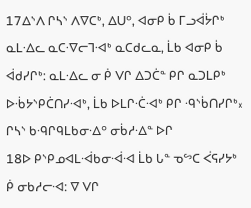17ᐃᔅᐱ ᒋᓴᔅ ᐱᐁᑕᒃ, ᐃᑌᐤ, ᐊᓂᑭ ᑳ ᒥᓗᐋᔮᒋᒃ ᓇᒪᐎᓚ ᓇᑕᐌᓕᒣᐗᒃ ᓇᑕᑯᓚᓇ, ᒫᑲ ᐊᓂᑭ ᑳ ᐋᑯᓯᒋᒃ: ᓇᒪᐎᓚ ᓂ ᑮ ᐯᒋ ᐃᑐᑖᓐ ᑭᒋ ᓇᑐᒪᑭᒃ ᐅᒀᔭᔅᑭᑖᑎᓯᐗᒃ, ᒫᑲ ᐅᒪᒋᑣᐗᒃ ᑭᒋ ᑴᔅᑳᑎᓯᒋᒃ᙮
ᒋᓴᔅ ᑲᑴᒋᑫᒪᑲᓂᐎᐤ ᓂᑳᓱᐎᓐ ᐅᒋ
18ᐅ ᑭᔅᑭᓄᐊᒪᐙᑲᓂᐙᐗ ᒫᑲ ᒐᓐ ᓀᔥᑕ ᐹᕋᓯᔭᒃ ᑮ ᓂᑲᓱᓕᐗ: ᐁ ᐯᒋ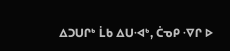ᐃᑐᑌᒋᒃ ᒫᑲ ᐃᑌᐗᒃ, ᑖᓀᑭ ᐌᒋ ᐅ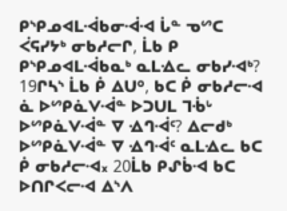ᑭᔅᑭᓄᐊᒪᐙᑲᓂᐙᐗ ᒑᓐ ᓀᔥᑕ ᐹᕋᓯᔭᒃ ᓂᑲᓱᓕᒋ, ᒫᑲ ᑭ ᑭᔅᑭᓄᐊᒪᐙᑲᓇᒃ ᓇᒪᐎᓚ ᓂᑲᓯᐗᒃ?
19ᒋᓴᔅ ᒫᑲ ᑮ ᐃᑌᐤ, ᑲᑕ ᑮ ᓂᑲᓱᓕᐗ ᓈ ᐅᔥᑭᓈᐯᐙᓐ ᐅᑐᑌᒪ ᒣᒀᒡ ᐅᔥᑭᓈᐯᐙᓐ ᐁ ᐎᒉᐙᑦ? ᐃᓕᑯᒃ ᐅᔥᑭᓈᐯᐙᓐ ᐁ ᐎᒉᐙᑦ ᓇᒪᐎᓚ ᑲᑕ ᑮ ᓂᑲᓱᓕᐗ᙮ 20ᒫᑲ ᑭᔑᑳᐗ ᑲᑕ ᐅᑎᒋᐸᓕᐗ ᐃᔅᐱ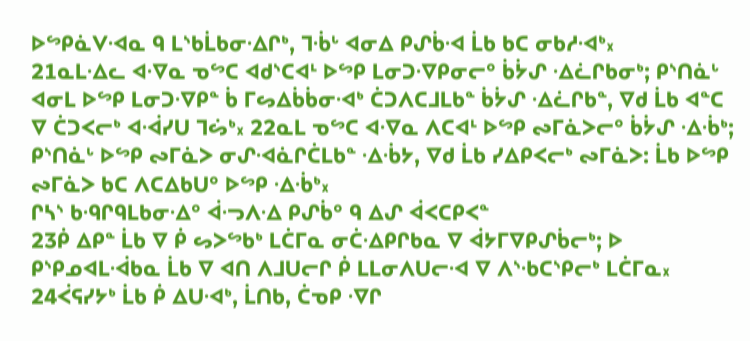ᐅᔥᑭᓈᐯᐗᓇ ᑫ ᒪᔅᑲᒫᑲᓂᐎᒋᒃ, ᒣᒀᒡ ᐊᓂᐃ ᑭᔑᑳᐗ ᒫᑲ ᑲᑕ ᓂᑲᓱᐗᒃ᙮
21ᓇᒪᐎᓚ ᐊᐌᓇ ᓀᔥᑕ ᐊᑯᔅᑕᐊᒻ ᐅᔥᑭ ᒪᓂᑐᐌᑭᓂᓕᐤ ᑳᔮᔑ ᐎᓛᒋᑲᓂᒃ; ᑭᔅᑎᓈᒡ ᐊᓂᒪ ᐅᔥᑭ ᒪᓂᑐᐌᑭᓐ ᑳ ᒥᔕᐃᑳᑳᓂᐗᒃ ᑖᑐᐱᑕᒧᒪᑲᓐ ᑳᔮᔑ ᐎᓛᒋᑲᓐ, ᐁᑯ ᒫᑲ ᐊᓐᑕ ᐁ ᑖᑐᐸᓕᒃ ᐊᐙᓯᑌ ᒣᔖᒃ᙮ 22ᓇᒪ ᓀᔥᑕ ᐊᐌᓇ ᐱᑕᐊᒻ ᐅᔥᑭ ᔓᒥᓈᐳᓕᐤ ᑳᔮᔑ ᐎᒀᒃ; ᑭᔅᑎᓈᒡ ᐅᔥᑭ ᔓᒥᓈᐳ ᓂᔑᐗᓈᒋᑖᒪᑲᓐ ᐎᒀᔭ, ᐁᑯ ᒫᑲ ᓯᐃᑭᐸᓕᒃ ᔓᒥᓈᐳ: ᒫᑲ ᐅᔥᑭ ᔓᒥᓈᐳ ᑲᑕ ᐱᑕᐃᑲᑌᐤ ᐅᔥᑭ ᐎᒀᒃ᙮
ᒋᓴᔅ ᑲᑴᒋᑫᒪᑲᓂᐎᐤ ᐋᓜᐱᐎ ᑭᔑᑳᐤ ᑫ ᐃᔑ ᐋᐸᑕᑭᐸᓐ
23ᑮ ᐃᑭᓐ ᒫᑲ ᐁ ᑮ ᔕᐳᔥᑲᒃ ᒪᑖᒥᓇ ᓂᑖᐎᑭᒋᑲᓇ ᐁ ᐋᔭᒥᐁᑭᔑᑳᓕᒃ; ᐅ ᑭᔅᑭᓄᐊᒪᐙᑲᓇ ᒫᑲ ᐁ ᐊᑎ ᐱᒧᑌᓕᒋ ᑮ ᒪᒪᓂᐱᑌᓕᐗ ᐁ ᐱᔅᑾᑕᔅᑭᓕᒃ ᒪᑖᒥᓇ᙮ 24ᐹᕋᓯᔭᒃ ᒫᑲ ᑮ ᐃᑌᐗᒃ, ᒫᑎᑲ, ᑖᓀᑭ ᐌᒋ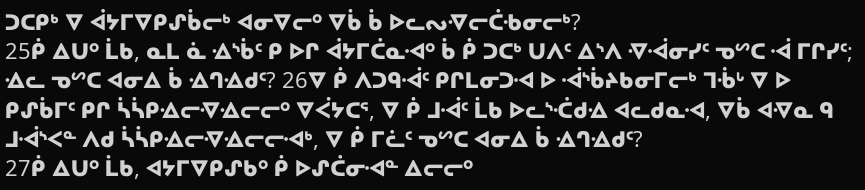ᑐᑕᑭᒃ ᐁ ᐋᔭᒥᐁᑭᔑᑳᓕᒃ ᐊᓂᐁᓕᐤ ᐁᑳ ᑳ ᐅᓚᔓᐌᓕᑖᑾᓂᓕᒃ?
25ᑮ ᐃᑌᐤ ᒫᑲ, ᓇᒪ ᓈ ᐎᔅᑳᑦ ᑭ ᐅᒋ ᐋᔭᒥᑖᓇᐗᐤ ᑳ ᑮ ᑐᑕᒃ ᑌᐱᑦ ᐃᔅᐱ ᐌᐙᓂᓯᑦ ᓀᔥᑕ ᐙ ᒥᒋᓯᑦ; ᐎᓚ ᓀᔥᑕ ᐊᓂᐃ ᑳ ᐎᒉᐎᑯᑦ? 26ᐁ ᑮ ᐱᑐᑫᐙᑦ ᑭᒋᒪᓂᑐᐗ ᐅ ᐙᔅᑳᔨᑲᓂᒥᓕᒃ ᒣᒀᒡ ᐁ ᐅ ᑭᔑᑳᒥᑦ ᑭᒋ ᓵᓵᑭᐎᓕᐌᐎᓕᓕᐤ ᐁᐹᔭᑕᕐ, ᐁ ᑮ ᒧᐙᑦ ᒫᑲ ᐅᓚᔅᑣᑯᐎ ᐊᓚᑯᓇᐗ, ᐁᑳ ᐊᐌᓇ ᑫ ᒧᐙᔅᐸᓐ ᐱᑯ ᓵᓵᑭᐎᓕᐌᐎᓕᓕᐗᒃ, ᐁ ᑮ ᒥᓛᑦ ᓀᔥᑕ ᐊᓂᐃ ᑳ ᐎᒉᐎᑯᑦ?
27ᑮ ᐃᑌᐤ ᒫᑲ, ᐊᔭᒥᐁᑭᔑᑲᐤ ᑮ ᐅᔑᑖᓂᐗᓐ ᐃᓕᓕᐤ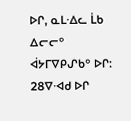ᐅᒋ, ᓇᒪᐎᓚ ᒫᑲ ᐃᓕᓕᐤ ᐋᔭᒥᐁᑭᔑᑲᐤ ᐅᒋ: 28ᐁᐗᑯ ᐅᒋ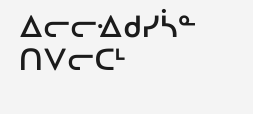ᐃᓕᓕᐎᑯᓯᓵᓐ ᑎᐯᓕᑕᒻ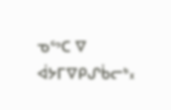ᓀᔥᑕ ᐁ ᐋᔭᒥᐁᑭᔑᑳᓕᒃ᙮